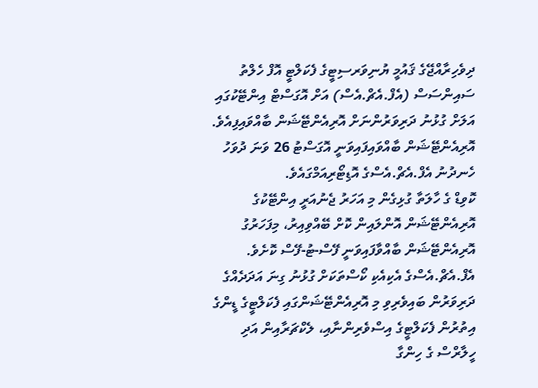ދިވެހިރާއްޖޭގެ ޤައުމީ ޔުނިވަރސިޓީގެ ފެކަލްޓީ އޮފް ހެލްތު ސައިންސަސް (އެފް.އެޗް.އެސް) އަށް އޮގަސްޓް އިންޓޭކުގައި އަލަށް ގުޅުނު ދަރިވަރުންނަށް އޮރިއެންޓޭޝަން ބާއްވައިފިއެވެ.
އޮރިއެންޓޭޝަން ބާއްވައިފައިވަނީ އޮގަސްޓު 26 ވަނަ ދުވަހު ހެނދުނު އެފް.އެޗް.އެސްގެ އޮޑިޓޯރިއަމްގައެވެ.
ކޮވިޑް ގެ ހާލަތާ ގުޅިގެން މި އަހަރު ޖެނުއަރީ އިންޓޭކުގެ އޮރިއެންޓޭޝަން އޮންލައިން ކޮށް ބޭއްވިއިރު، މިފަހަރުގު އޮރިއެންޓޭޝަން ބާއްވާފައިވަނީ ފޭސް-ޓު-ފޭސް ކޮށެވެ. އެފް.އެޗް.އެސްގެ އެކިއެކި ކޯސްތަކަށް ގުޅުނު ގިނަ އަދަދެއްގެ ދަރިވަރުން ބައިވެރިވި މި އޮރިއެންޓޭޝަންގައި ފެކަލްޓީގެ ޑީންގެ އިތުރުން ފެކަލްޓީގެ އިސްވެރިންނާއި، ލެކްޗަރާއިން އަދި ހީލާރްސް ގެ ހިންގާ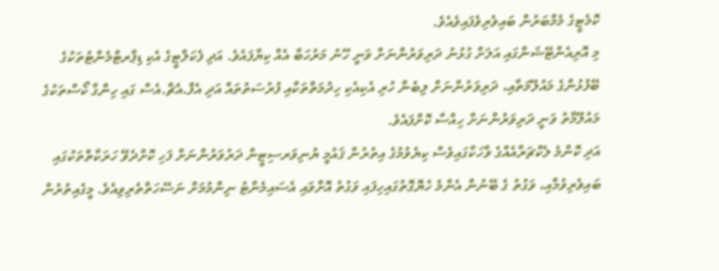ކޮމެޓީގެ މެމްބަރުން ބައިވެރިވެފައިވެއެވެ.
މި އޮރިއެންޓޭޝަންގައި އަލަށް ގުޅުނު ދަރިވަރުންނަށް ވަނީ ހޫނު މަރުހަބާ އެއް ކިޔާފައެވެ. އަދި ފެކަލްޓީގެ އެކި ޑިޕާރޓްމެންޓުތަކުގެ ބޭފުޅުންގެ މައުލޫމަތާއި، ދަރިވަރުންނަށް ލިބެން ހުރި އެކިއެކި ހިދުމަތްތަކާއި ފުރުސަތުތައް އަދި އެފް.އެޗް.އެސް ގައި ހިންގާ ކޯސްތަކުގެ މައުލޫމާތު ވަނީ ދަރިވަރުންނަށް ހިއްސާ ކޮށްފައެވެ.
އަދި ކޮންމެ ލެކްޗަރާއެއްގެ ވާހަކާގައިވެސް ކިޔެވުމުގެ އިތުރުން ޤައުމީ ޔުނިވަރސިޓީން ދަރުވަރުންނަށް ފަހި ކޮށްދެވޭ ހަރަކާތްތަކުގައި ބައިވެރިވުމާއި، ވަގުތު ގެ ބޭނުން އެންމެ ހެޔޮގޮތުގައިހިފައި ވަގުތު އޮށްވައި އެސައިމެންޓު ނިންމުމަށް ނަސޭހަތްތެރިވިއެވެ. މީގެއިތުރުން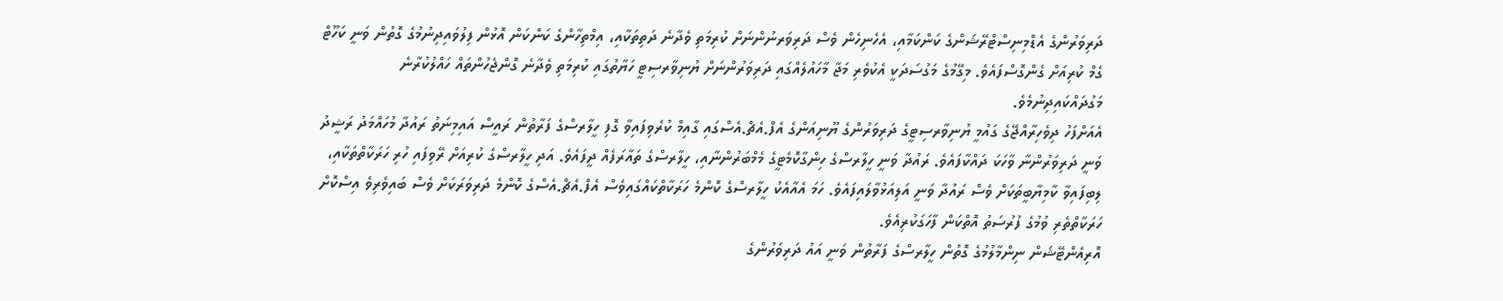ދަރިވަރުންގެ އެޑްމިނިސްޓްރޭޝަންގެ ކަންކަމާއި، އެހެނިހެން ވެސް ދަރިވަރނުންނަށް ކުރިމަތި ވެދާނެ ދަތިތަކާއި، އިމްތިހާންގެ ކަންކަން އޮޅުން ފިލުވައިދިނުމުގެ ގޮތުން ވަނީ ކަހޫޓް ގެމް ކުރިއަށް ގެންގޮސްފައެވެ. މިގޭމުގެ މަގުސަދަކީ އެކުވެރި މަޖާ މާހައުލެއްގައި ދަރިވަރުންނަށް ޔުނިވާރސިޓީ ހަޔާތުގައި ކުރިމަތި ވެދާނެ ގޮންޖެހުންތައް ހައްލުކުރާނެ މަގުދައްކައިދިނުމެވެ.
އެއަށްފަހު ދިވެހިރާއްޖޭގެ ގައުމީ ޔުނިވާރސިޓީގެ ދަރިވަރުންގެ ޔޫނިއަންގެ އެފް.އެޗް.އެސްގައި ގާއިމް ކުރެވިފައިވާ ގޮފި ހީލާރސްގެ ފަރާތުން ރައީސް އައިމިނަތު ރައުދާ މުހައްމަދު ރަޝީދު ވަނީ ދަރިވަރުންނާ ވާހަކަ ދައްކާފައެވެ. ރައުދާ ވަނީ ހީލާރސްގެ ހިންގާކޮމެޓީގެ މެމްބަރުންނާއި، ހީލާރސްގެ ތައާރަފެއް ދީފައެވެ. އަދި ހީލާރސްގެ ކުރިއަށް ރޭވިފައި ހުރި ހަރަކާތްތަކާއި، ލިބިފައިވާ ކާމިޔާބީތަކަށް ވެސް ރައުދާ ވަނީ އަލިއަޅުވާލައިފައެވެ. ހަމަ އެއާއެކު ހީލާރސްގެ ކޮންމެ ހަރަކާތްކައްގައިވެސް އެފް.އެޗް.އެސްގެ ކޮންމެ ދަރިވަރަކަށް ވެސް ބައިވެރިވެ އިސްކޮށް ހަރަކާތްތެރި ވުމުގެ ފުރުސަތު އޮތްކަން ފާހަގަކުރިއެވެ.
އޮރިއެންޓޭޝަން ނިންމާލުމުގެ ގޮތުން ހީލާރސްގެ ފަރާތުން ވަނީ އައު ދަރިވަރުންގެ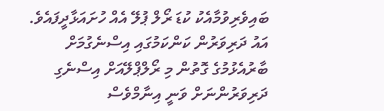ބައިވެރިވުމާއެކު ކުޑަ ރޯލް ޕުލޭ އެއް ހުށައަޅާދީފައެވެ. އައު ދަރިވަރުން ކަންކަމުގައި އިސްނެގުމަށް ބާރުއެޅުމުގެ ގޮތުން މި ރޯލްޕްލޭއަށް އިސްނެގި ދަރިވަރުންނަށް ވަނީ އިނާމްވެސް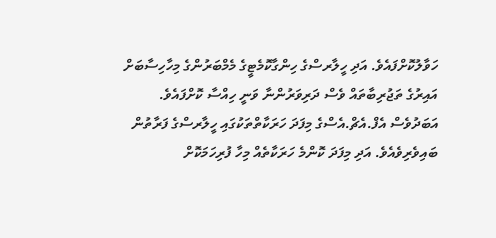ހަވާލުކޮށްފައެވެ. އަދި ހީލާރސްގެ ހިންގާކޮމެޓީގެ މެމްބަރުންގެ މިހާހިސާބަށް އައިރުގެ ތަޖުރިބާތައް ވެސް ދަރިވަރުންނާ ވަނީ ހިއްސާ ކޮށްފައެވެ.
އަބަދުވެސް އެފް.އެޗް.އެސްގެ މިފަދަ ހަރަކާތްތަކުގައި ހީލާރސްގެ ފަރާތުން ބައިވެރިވެއެވެ. އަދި މިފަދަ ކޮންމެ ހަރަކާތެއް މިހާ ފުރިހަމަކޮށް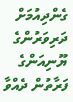ގެންދިއުމަށް ދަރިވަރުންގެ ޔޫނިއަންގެ ފަރާތުން ދެއްވާ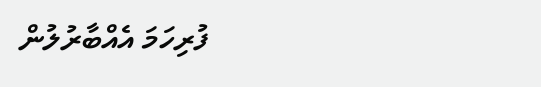ފުރިހަމަ އެއްބާރުލުން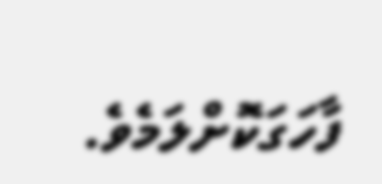ފާހަގަކޮށްލަމެވެ.